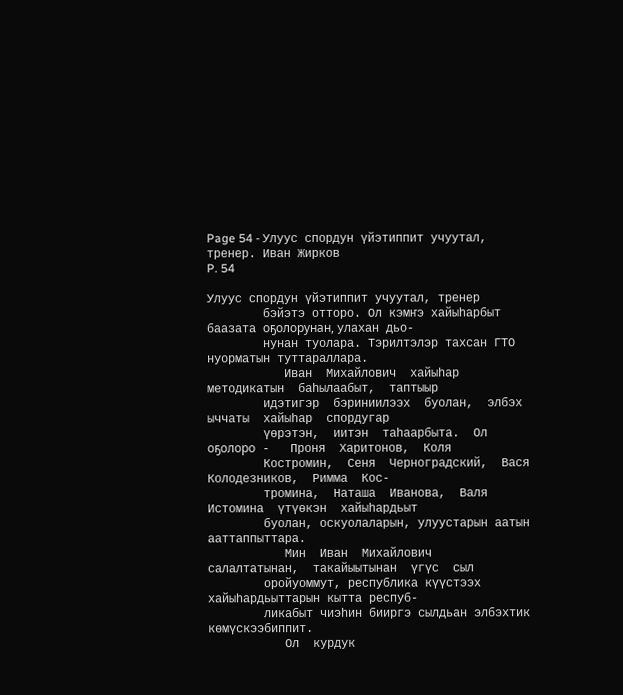Page 54 - Улуус спордун үйэтиппит учуутал, тренер. Иван Жирков
P. 54

Улуус спордун үйэтиппит учуутал, тренер
        бэйэтэ отторо. Ол кэмҥэ хайыһарбыт баазата оҕолорунан, улахан дьо-
        нунан туолара. Тэрилтэлэр тахсан ГТО нуорматын туттараллара.
           Иван  Михайлович  хайыһар  методикатын  баһылаабыт,  таптыыр
        идэтигэр  бэриниилээх  буолан,  элбэх  ыччаты  хайыһар  спордугар
        үөрэтэн,  иитэн  таһаарбыта.  Ол  оҕолоро -   Проня  Харитонов,  Коля
        Костромин,  Сеня  Черноградский,  Вася  Колодезников,  Римма  Кос-
        тромина,  Наташа  Иванова,  Валя  Истомина  үтүөкэн  хайыһардьыт
        буолан, оскуолаларын, улуустарын аатын ааттаппыттара.
           Мин  Иван  Михайлович  салалтатынан,  такайыытынан  үгүс  сыл
        оройуоммут, республика күүстээх хайыһардьыттарын кытта респуб-
        ликабыт чиэһин бииргэ сылдьан элбэхтик көмүскээбиппит.
           Ол  курдук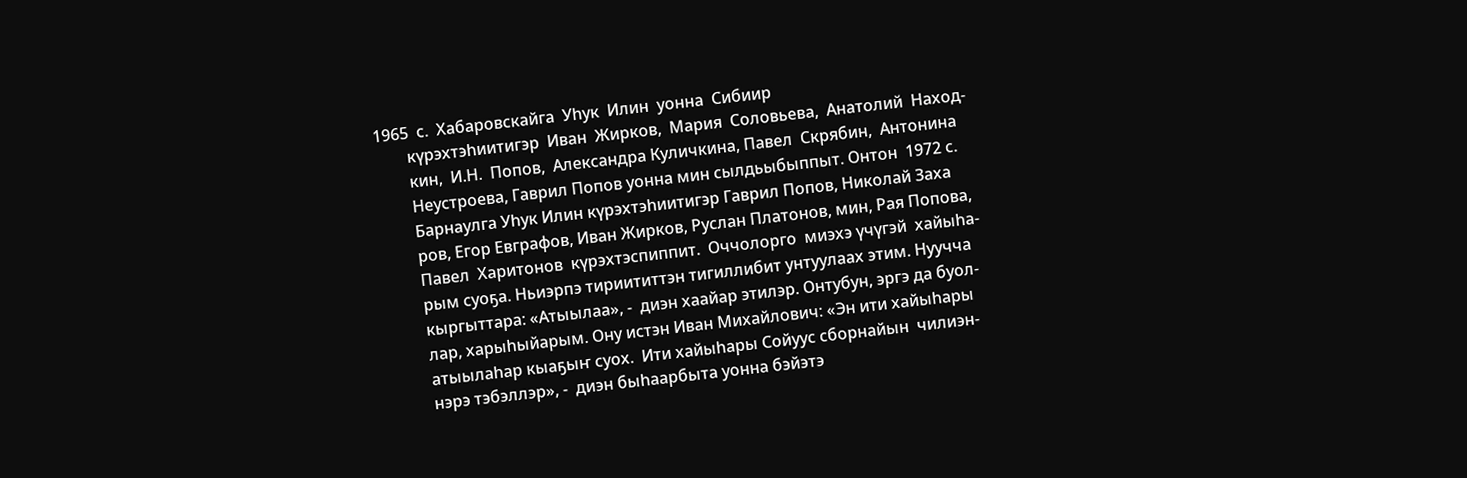1965  с.  Хабаровскайга  Уһук  Илин  уонна  Сибиир
        күрэхтэһиитигэр  Иван  Жирков,  Мария  Соловьева,  Анатолий  Наход-
        кин,  И.Н.  Попов,  Александра Куличкина, Павел  Скрябин,  Антонина
        Неустроева, Гаврил Попов уонна мин сылдьыбыппыт. Онтон  1972 с.
        Барнаулга Уһук Илин күрэхтэһиитигэр Гаврил Попов, Николай Заха
        ров, Егор Евграфов, Иван Жирков, Руслан Платонов, мин, Рая Попова,
        Павел  Харитонов  күрэхтэспиппит.  Оччолорго  миэхэ үчүгэй  хайыһа-
        рым суоҕа. Ньиэрпэ тириититтэн тигиллибит унтуулаах этим. Нуучча
        кыргыттара: «Атыылаа», -  диэн хаайар этилэр. Онтубун, эргэ да буол-
        лар, харыһыйарым. Ону истэн Иван Михайлович: «Эн ити хайыһары
        атыылаһар кыаҕыҥ суох.  Ити хайыһары Сойуус сборнайын  чилиэн-
        нэрэ тэбэллэр», -  диэн быһаарбыта уонна бэйэтэ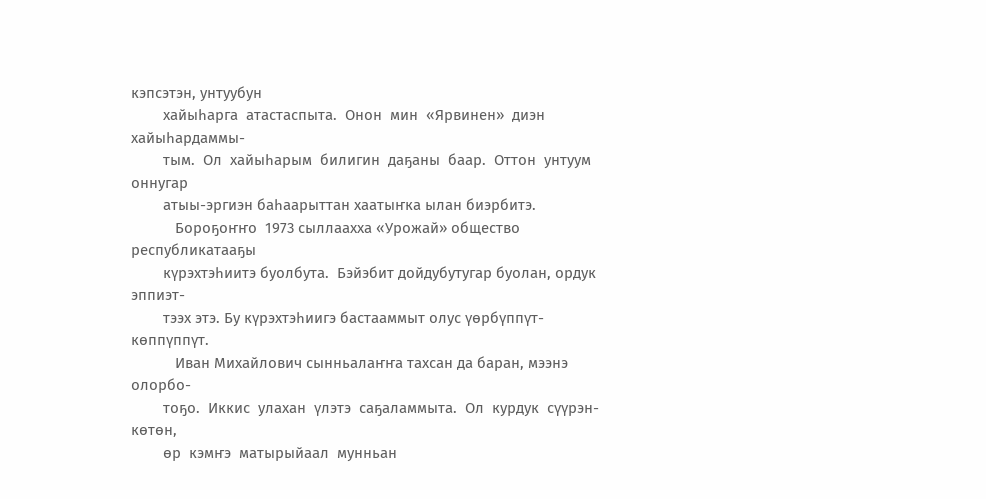кэпсэтэн, унтуубун
        хайыһарга  атастаспыта.  Онон  мин  «Ярвинен»  диэн  хайыһардаммы-
        тым.  Ол  хайыһарым  билигин  даҕаны  баар.  Оттон  унтуум  оннугар
        атыы-эргиэн баһаарыттан хаатыҥка ылан биэрбитэ.
           Бороҕоҥҥо  1973 сыллаахха «Урожай» общество республикатааҕы
        күрэхтэһиитэ буолбута.  Бэйэбит дойдубутугар буолан, ордук эппиэт-
        тээх этэ. Бу күрэхтэһиигэ бастааммыт олус үөрбүппүт-көппүппүт.
           Иван Михайлович сынньалаҥҥа тахсан да баран, мээнэ олорбо-
        тоҕо.  Иккис  улахан  үлэтэ  саҕаламмыта.  Ол  курдук  сүүрэн-көтөн,
        өр  кэмҥэ  матырыйаал  мунньан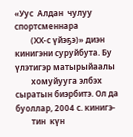«Уус  Алдан  чулуу  спортсменнара
        (ХХ-с үйэҕэ)» диэн кинигэни суруйбута. Бу үлэтигэр матырыйаалы
        хомуйууга элбэх сыратын биэрбитэ. Ол да буоллар, 2004 с. кинигэ-
        тин  күн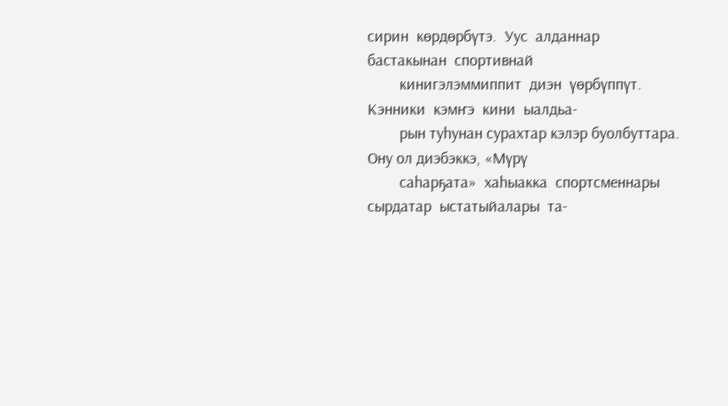сирин  көрдөрбүтэ.  Уус  алданнар  бастакынан  спортивнай
        кинигэлэммиппит  диэн  үөрбүппүт.  Кэнники  кэмҥэ  кини  ыалдьа-
        рын туһунан сурахтар кэлэр буолбуттара.  Ону ол диэбэккэ, «Мүрү
        саһарҕата»  хаһыакка  спортсменнары  сырдатар  ыстатыйалары  та-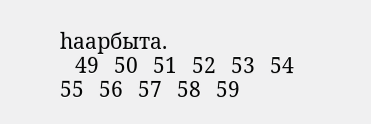һаарбыта.
   49   50   51   52   53   54   55   56   57   58   59